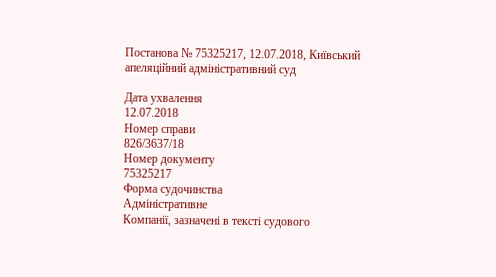Постанова № 75325217, 12.07.2018, Київський апеляційний адміністративний суд

Дата ухвалення
12.07.2018
Номер справи
826/3637/18
Номер документу
75325217
Форма судочинства
Адміністративне
Компанії, зазначені в тексті судового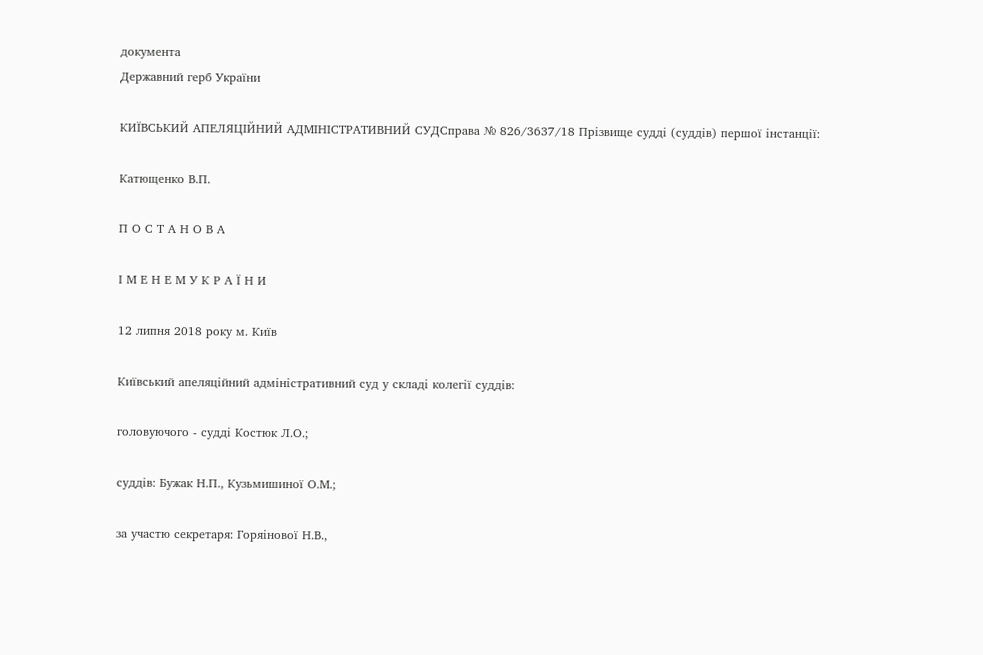документа
Державний герб України

КИЇВСЬКИЙ АПЕЛЯЦІЙНИЙ АДМІНІСТРАТИВНИЙ СУДСправа № 826/3637/18 Прізвище судді (суддів) першої інстанції:

Катющенко В.П.

П О С Т А Н О В А

І М Е Н Е М У К Р А Ї Н И

12 липня 2018 року м. Київ

Київський апеляційний адміністративний суд у складі колегії суддів:

головуючого - судді Костюк Л.О.;

суддів: Бужак Н.П., Кузьмишиної О.М.;

за участю секретаря: Горяінової Н.В.,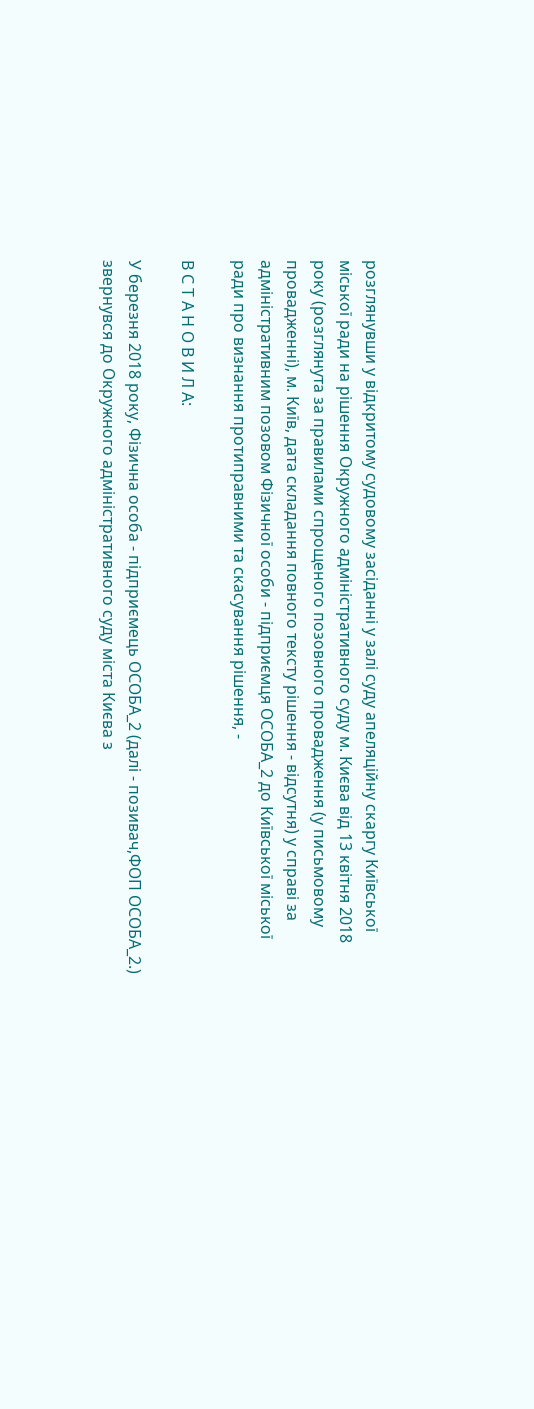розглянувши у відкритому судовому засіданні у залі суду апеляційну скаргу Київської міської ради на рішення Окружного адміністративного суду м. Києва від 13 квітня 2018 року (розглянута за правилами спрощеного позовного провадження (у письмовому провадженні), м. Київ, дата складання повного тексту рішення - відсутня) у справі за адміністративним позовом Фізичної особи - підприємця ОСОБА_2 до Київської міської ради про визнання протиправними та скасування рішення, -

В С Т А Н О В И Л А:

У березня 2018 року, Фізична особа - підприємець ОСОБА_2 (далі - позивач,ФОП ОСОБА_2.) звернувся до Окружного адміністративного суду міста Києва з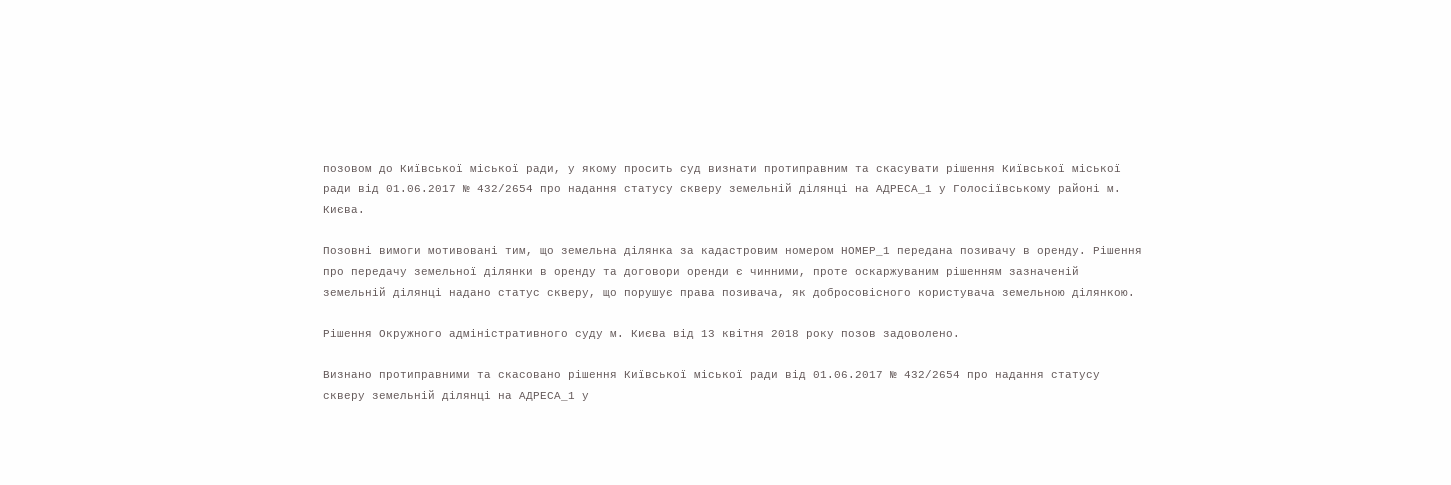позовом до Київської міської ради, у якому просить суд визнати протиправним та скасувати рішення Київської міської ради від 01.06.2017 № 432/2654 про надання статусу скверу земельній ділянці на АДРЕСА_1 у Голосіївському районі м. Києва.

Позовні вимоги мотивовані тим, що земельна ділянка за кадастровим номером НОМЕР_1 передана позивачу в оренду. Рішення про передачу земельної ділянки в оренду та договори оренди є чинними, проте оскаржуваним рішенням зазначеній земельній ділянці надано статус скверу, що порушує права позивача, як добросовісного користувача земельною ділянкою.

Рішення Окружного адміністративного суду м. Києва від 13 квітня 2018 року позов задоволено.

Визнано протиправними та скасовано рішення Київської міської ради від 01.06.2017 № 432/2654 про надання статусу скверу земельній ділянці на АДРЕСА_1 у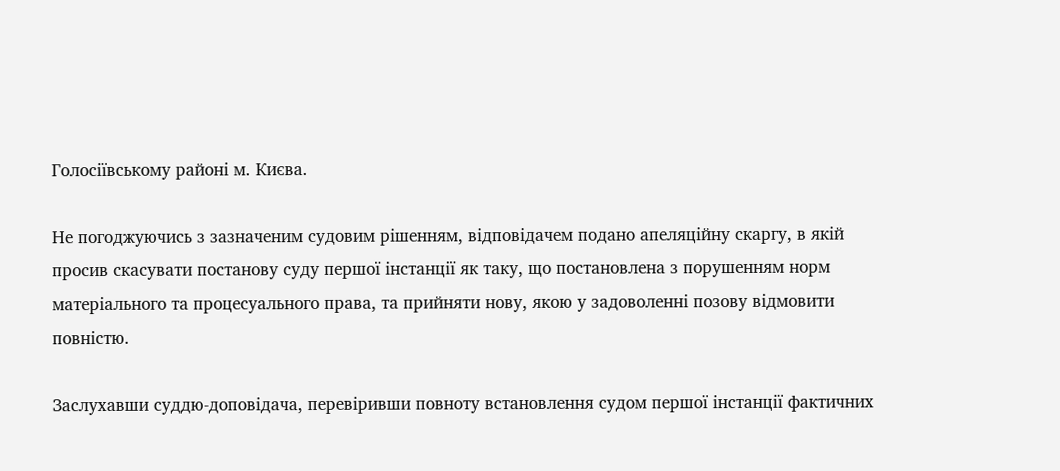Голосіївському районі м. Києва.

Не погоджуючись з зазначеним судовим рішенням, відповідачем подано апеляційну скаргу, в якій просив скасувати постанову суду першої інстанції як таку, що постановлена з порушенням норм матеріального та процесуального права, та прийняти нову, якою у задоволенні позову відмовити повністю.

Заслухавши суддю-доповідача, перевіривши повноту встановлення судом першої інстанції фактичних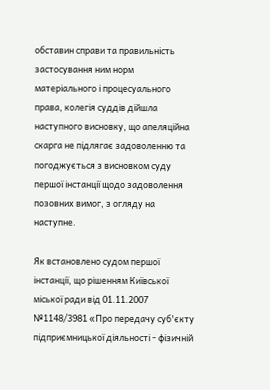обставин справи та правильність застосування ним норм матеріального і процесуального права, колегія суддів дійшла наступного висновку, що апеляційна скарга не підлягає задоволенню та погоджується з висновком суду першої інстанції щодо задоволення позовних вимог, з огляду на наступне.

Як встановлено судом першої інстанції, що рішенням Київської міської ради від 01.11.2007 №1148/3981 «Про передачу суб'єкту підприємницької діяльності - фізичній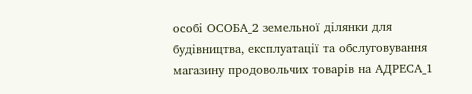особі ОСОБА_2 земельної ділянки для будівництва, експлуатації та обслуговування магазину продовольчих товарів на АДРЕСА_1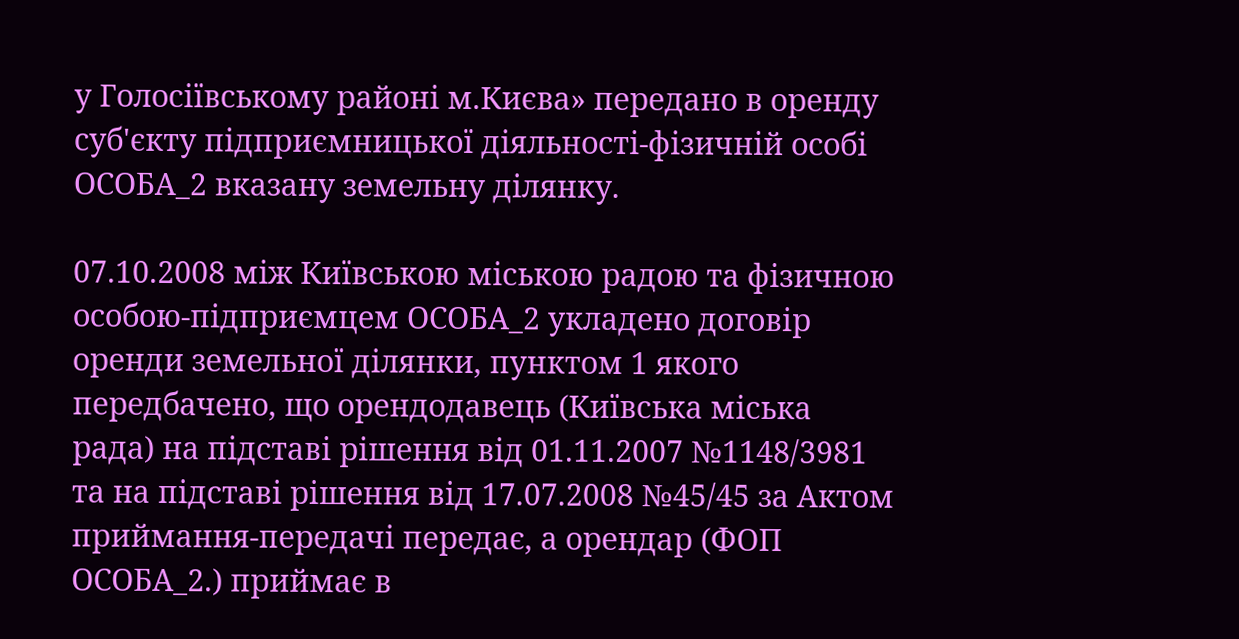у Голосіївському районі м.Києва» передано в оренду суб'єкту підприємницької діяльності-фізичній особі ОСОБА_2 вказану земельну ділянку.

07.10.2008 між Київською міською радою та фізичною особою-підприємцем ОСОБА_2 укладено договір оренди земельної ділянки, пунктом 1 якого передбачено, що орендодавець (Київська міська рада) на підставі рішення від 01.11.2007 №1148/3981 та на підставі рішення від 17.07.2008 №45/45 за Актом приймання-передачі передає, а орендар (ФОП ОСОБА_2.) приймає в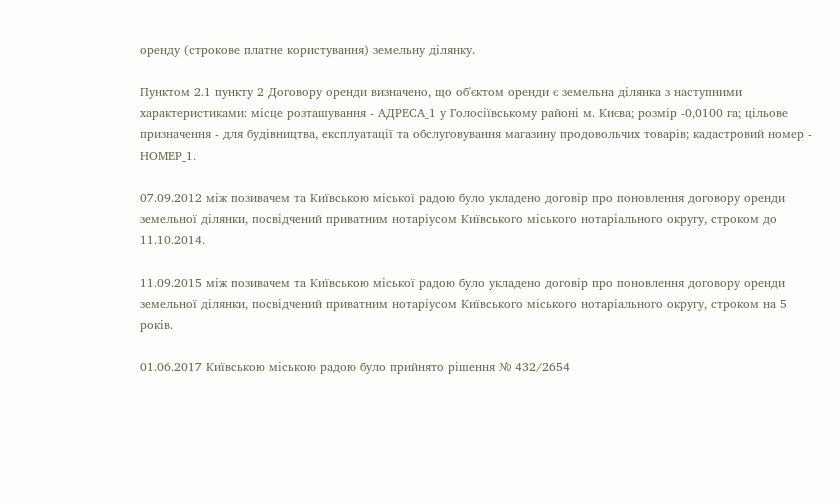оренду (строкове платне користування) земельну ділянку.

Пунктом 2.1 пункту 2 Договору оренди визначено, що об'єктом оренди є земельна ділянка з наступними характеристиками: місце розташування - АДРЕСА_1 у Голосіївському районі м. Києва; розмір -0,0100 га; цільове призначення - для будівництва, експлуатації та обслуговування магазину продовольчих товарів; кадастровий номер - НОМЕР_1.

07.09.2012 між позивачем та Київською міської радою було укладено договір про поновлення договору оренди земельної ділянки, посвідчений приватним нотаріусом Київського міського нотаріального округу, строком до 11.10.2014.

11.09.2015 між позивачем та Київською міської радою було укладено договір про поновлення договору оренди земельної ділянки, посвідчений приватним нотаріусом Київського міського нотаріального округу, строком на 5 років.

01.06.2017 Київською міською радою було прийнято рішення № 432/2654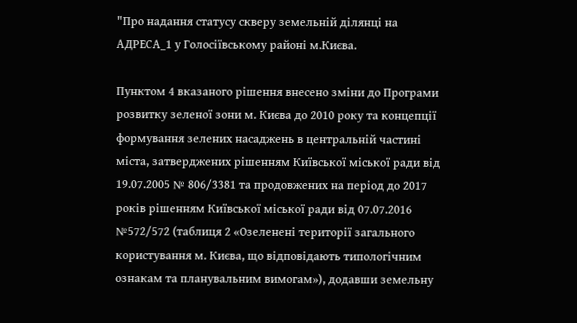"Про надання статусу скверу земельній ділянці на АДРЕСА_1 у Голосіївському районі м.Києва.

Пунктом 4 вказаного рішення внесено зміни до Програми розвитку зеленої зони м. Києва до 2010 року та концепції формування зелених насаджень в центральній частині міста, затверджених рішенням Київської міської ради від 19.07.2005 № 806/3381 та продовжених на період до 2017 років рішенням Київської міської ради від 07.07.2016 №572/572 (таблиця 2 «Озеленені території загального користування м. Києва, що відповідають типологічним ознакам та планувальним вимогам»), додавши земельну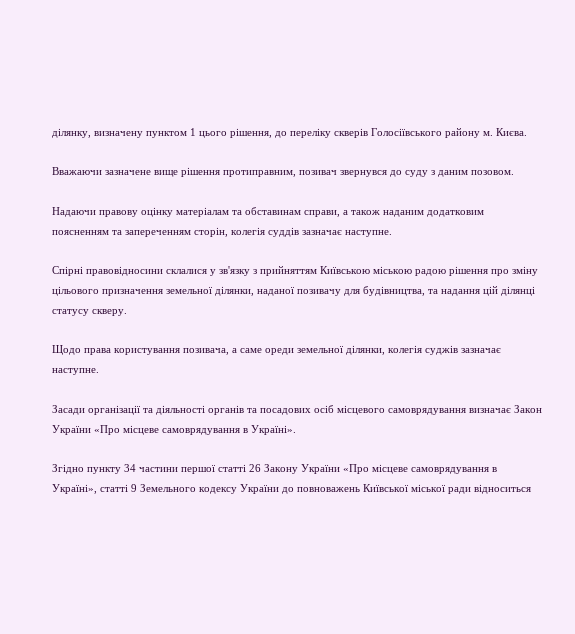ділянку, визначену пунктом 1 цього рішення, до переліку скверів Голосіївського району м. Києва.

Вважаючи зазначене вище рішення протиправним, позивач звернувся до суду з даним позовом.

Надаючи правову оцінку матеріалам та обставинам справи, а також наданим додатковим поясненням та запереченням сторін, колегія суддів зазначає наступне.

Спірні правовідносини склалися у зв'язку з прийняттям Київською міською радою рішення про зміну цільового призначення земельної ділянки, наданої позивачу для будівництва, та надання цій ділянці статусу скверу.

Щодо права користування позивача, а саме ореди земельної ділянки, колегія суджів зазначає наступне.

Засади організації та діяльності органів та посадових осіб місцевого самоврядування визначає Закон України «Про місцеве самоврядування в Україні».

Згідно пункту 34 частини першої статті 26 Закону України «Про місцеве самоврядування в Україні», статті 9 Земельного кодексу України до повноважень Київської міської ради відноситься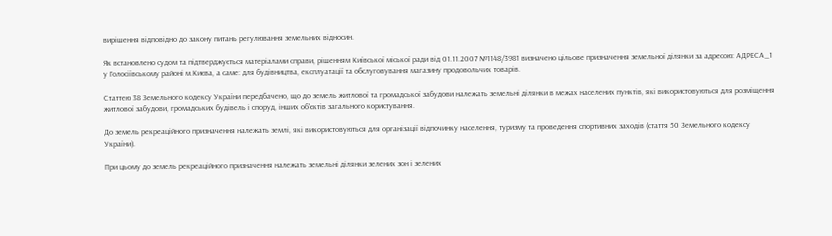вирішення відповідно до закону питань регулювання земельних відносин.

Як встановлено судом та підтверджується матеріалами справи, рішенням Київської міської ради від 01.11.2007 №1148/3981 визначено цільове призначення земельної ділянки за адресою: АДРЕСА_1 у Голосіївському районі м.Києва, а саме: для будівництва, експлуатації та обслуговування магазину продовольчих товарів.

Статтею 38 Земельного кодексу України передбачено, що до земель житлової та громадської забудови належать земельні ділянки в межах населених пунктів, які використовуються для розміщення житлової забудови, громадських будівель і споруд, інших об'єктів загального користування.

До земель рекреаційного призначення належать землі, які використовуються для організації відпочинку населення, туризму та проведення спортивних заходів (стаття 50 Земельного кодексу України).

При цьому до земель рекреаційного призначення належать земельні ділянки зелених зон і зелених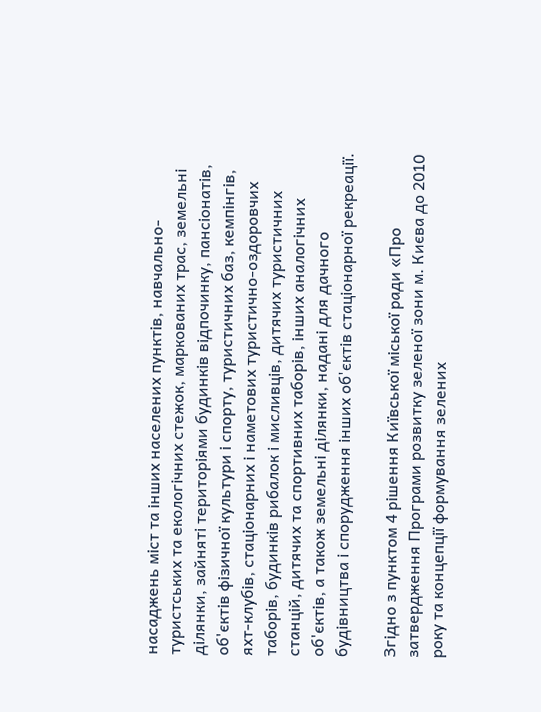насаджень міст та інших населених пунктів, навчально-туристських та екологічних стежок, маркованих трас, земельні ділянки, зайняті територіями будинків відпочинку, пансіонатів, об'єктів фізичної культури і спорту, туристичних баз, кемпінгів, яхт-клубів, стаціонарних і наметових туристично-оздоровчих таборів, будинків рибалок і мисливців, дитячих туристичних станцій, дитячих та спортивних таборів, інших аналогічних об'єктів, а також земельні ділянки, надані для дачного будівництва і спорудження інших об'єктів стаціонарної рекреації.

Згідно з пунктом 4 рішення Київської міської ради «Про затвердження Програми розвитку зеленої зони м. Києва до 2010 року та концепції формування зелених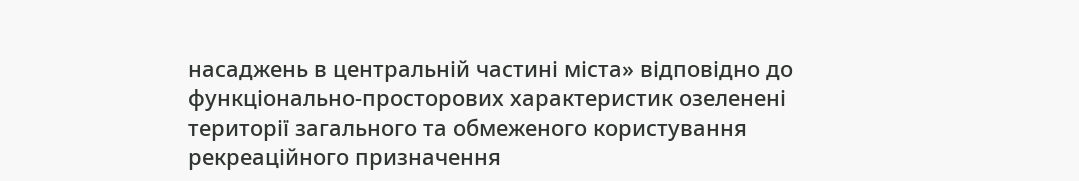насаджень в центральній частині міста» відповідно до функціонально-просторових характеристик озеленені території загального та обмеженого користування рекреаційного призначення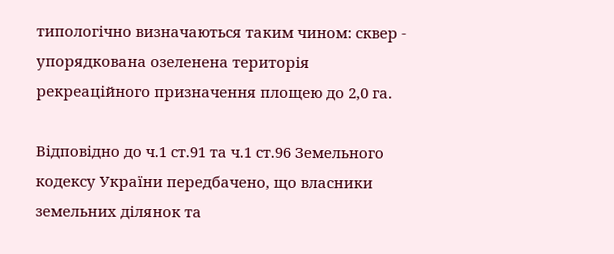типологічно визначаються таким чином: сквер - упорядкована озеленена територія рекреаційного призначення площею до 2,0 га.

Відповідно до ч.1 ст.91 та ч.1 ст.96 Земельного кодексу України передбачено, що власники земельних ділянок та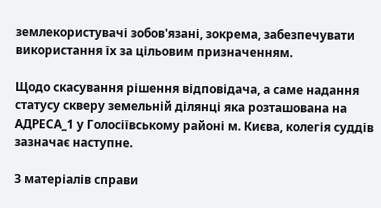землекористувачі зобов'язані, зокрема, забезпечувати використання їх за цільовим призначенням.

Щодо скасування рішення відповідача, а саме надання статусу скверу земельній ділянці яка розташована на АДРЕСА_1 у Голосіївському районі м. Києва, колегія суддів зазначає наступне.

З матеріалів справи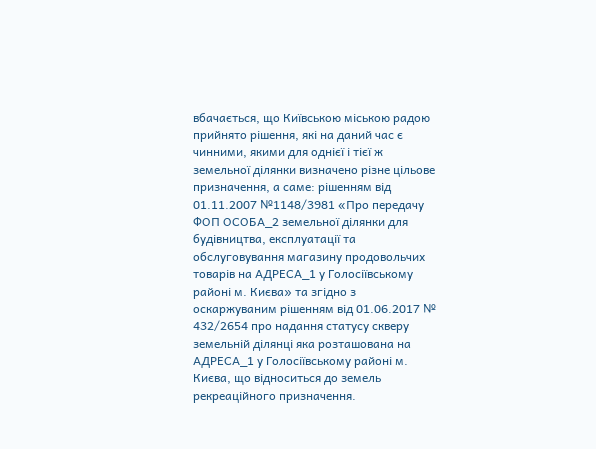вбачається, що Київською міською радою прийнято рішення, які на даний час є чинними, якими для однієї і тієї ж земельної ділянки визначено різне цільове призначення, а саме: рішенням від 01.11.2007 №1148/3981 «Про передачу ФОП ОСОБА_2 земельної ділянки для будівництва, експлуатації та обслуговування магазину продовольчих товарів на АДРЕСА_1 у Голосіївському районі м. Києва» та згідно з оскаржуваним рішенням від 01.06.2017 № 432/2654 про надання статусу скверу земельній ділянці яка розташована на АДРЕСА_1 у Голосіївському районі м. Києва, що відноситься до земель рекреаційного призначення.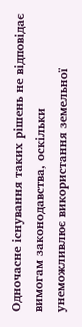Одночасне існування таких рішень не відповідає вимогам законодавства, оскільки унеможливлює використання земельної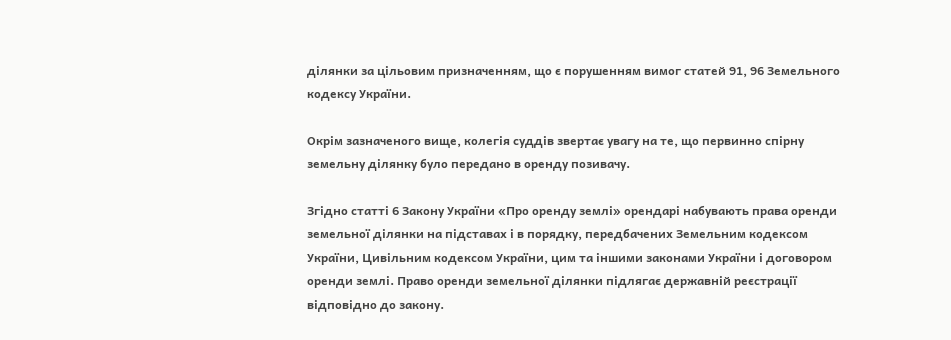ділянки за цільовим призначенням, що є порушенням вимог статей 91, 96 Земельного кодексу України.

Окрім зазначеного вище, колегія суддів звертає увагу на те, що первинно спірну земельну ділянку було передано в оренду позивачу.

Згідно статті 6 Закону України «Про оренду землі» орендарі набувають права оренди земельної ділянки на підставах і в порядку, передбачених Земельним кодексом України, Цивільним кодексом України, цим та іншими законами України і договором оренди землі. Право оренди земельної ділянки підлягає державній реєстрації відповідно до закону.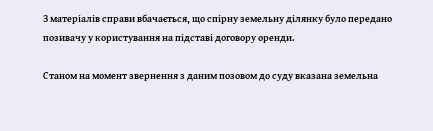З матеріалів справи вбачається, що спірну земельну ділянку було передано позивачу у користування на підставі договору оренди.

Станом на момент звернення з даним позовом до суду вказана земельна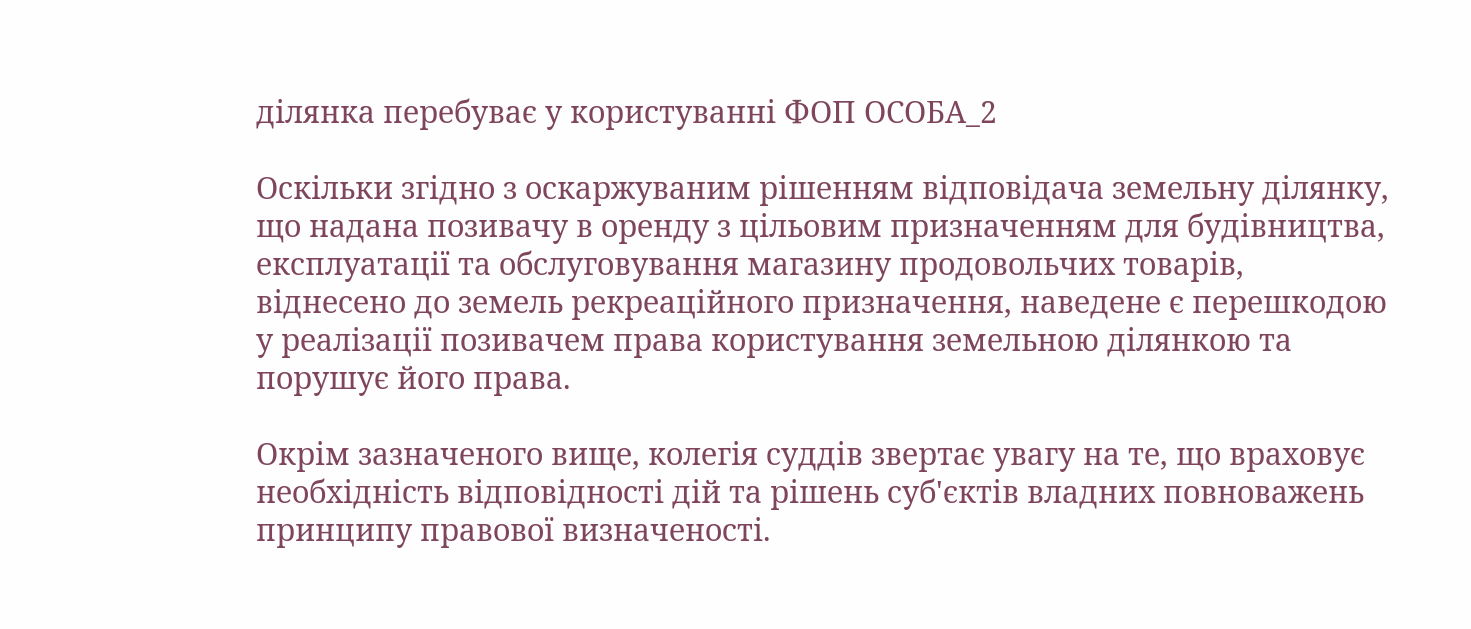ділянка перебуває у користуванні ФОП ОСОБА_2

Оскільки згідно з оскаржуваним рішенням відповідача земельну ділянку, що надана позивачу в оренду з цільовим призначенням для будівництва, експлуатації та обслуговування магазину продовольчих товарів, віднесено до земель рекреаційного призначення, наведене є перешкодою у реалізації позивачем права користування земельною ділянкою та порушує його права.

Окрім зазначеного вище, колегія суддів звертає увагу на те, що враховує необхідність відповідності дій та рішень суб'єктів владних повноважень принципу правової визначеності.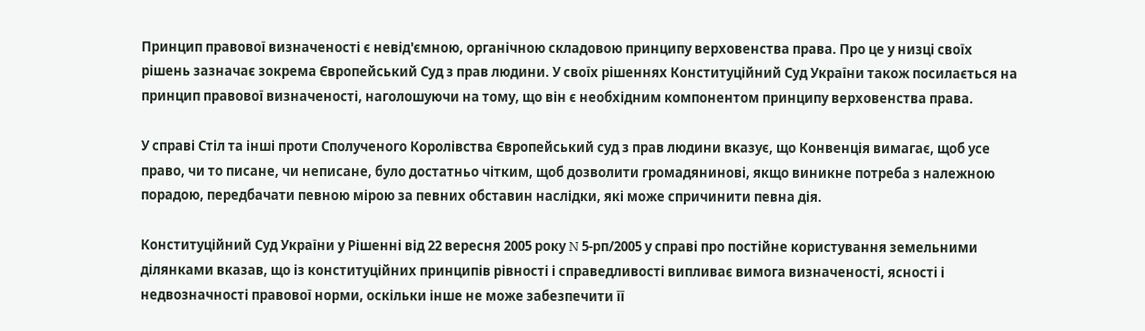Принцип правової визначеності є невід'ємною, органічною складовою принципу верховенства права. Про це у низці своїх рішень зазначає зокрема Європейський Суд з прав людини. У своїх рішеннях Конституційний Суд України також посилається на принцип правової визначеності, наголошуючи на тому, що він є необхідним компонентом принципу верховенства права.

У справі Стіл та інші проти Сполученого Королівства Європейський суд з прав людини вказує, що Конвенція вимагає, щоб усе право, чи то писане, чи неписане, було достатньо чітким, щоб дозволити громадянинові, якщо виникне потреба з належною порадою, передбачати певною мірою за певних обставин наслідки, які може спричинити певна дія.

Конституційний Суд України у Рішенні від 22 вересня 2005 року N 5-рп/2005 у справі про постійне користування земельними ділянками вказав, що із конституційних принципів рівності і справедливості випливає вимога визначеності, ясності і недвозначності правової норми, оскільки інше не може забезпечити її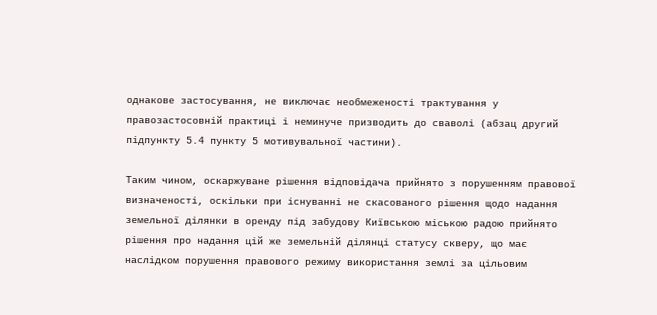однакове застосування, не виключає необмеженості трактування у правозастосовній практиці і неминуче призводить до сваволі (абзац другий підпункту 5.4 пункту 5 мотивувальної частини).

Таким чином, оскаржуване рішення відповідача прийнято з порушенням правової визначеності, оскільки при існуванні не скасованого рішення щодо надання земельної ділянки в оренду під забудову Київською міською радою прийнято рішення про надання цій же земельній ділянці статусу скверу, що має наслідком порушення правового режиму використання землі за цільовим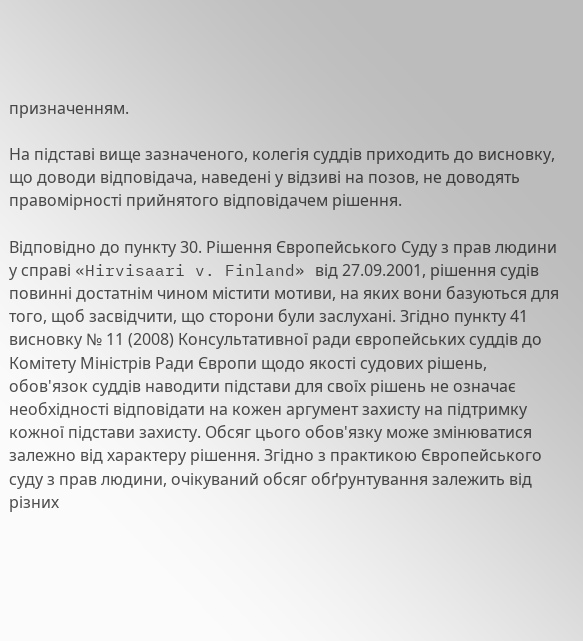призначенням.

На підставі вище зазначеного, колегія суддів приходить до висновку, що доводи відповідача, наведені у відзиві на позов, не доводять правомірності прийнятого відповідачем рішення.

Відповідно до пункту 30. Рішення Європейського Суду з прав людини у справі «Hirvisaari v. Finland» від 27.09.2001, рішення судів повинні достатнім чином містити мотиви, на яких вони базуються для того, щоб засвідчити, що сторони були заслухані. Згідно пункту 41 висновку № 11 (2008) Консультативної ради європейських суддів до Комітету Міністрів Ради Європи щодо якості судових рішень, обов'язок суддів наводити підстави для своїх рішень не означає необхідності відповідати на кожен аргумент захисту на підтримку кожної підстави захисту. Обсяг цього обов'язку може змінюватися залежно від характеру рішення. Згідно з практикою Європейського суду з прав людини, очікуваний обсяг обґрунтування залежить від різних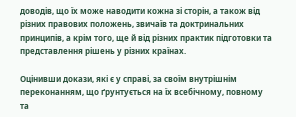доводів, що їх може наводити кожна зі сторін, а також від різних правових положень, звичаїв та доктринальних принципів, а крім того, ще й від різних практик підготовки та представлення рішень у різних країнах.

Оцінивши докази, які є у справі, за своїм внутрішнім переконанням, що ґрунтується на їх всебічному, повному та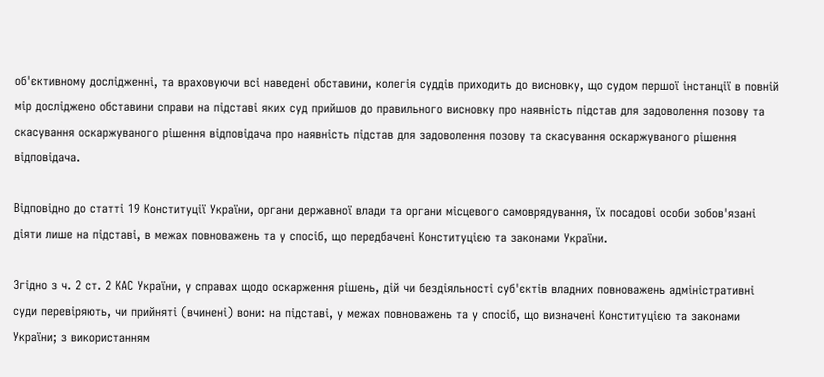об'єктивному дослідженні, та враховуючи всі наведені обставини, колегія суддів приходить до висновку, що судом першої інстанції в повній мір досліджено обставини справи на підставі яких суд прийшов до правильного висновку про наявність підстав для задоволення позову та скасування оскаржуваного рішення відповідача про наявність підстав для задоволення позову та скасування оскаржуваного рішення відповідача.

Відповідно до статті 19 Конституції України, органи державної влади та органи місцевого самоврядування, їх посадові особи зобов'язані діяти лише на підставі, в межах повноважень та у спосіб, що передбачені Конституцією та законами України.

Згідно з ч. 2 ст. 2 КАС України, у справах щодо оскарження рішень, дій чи бездіяльності суб'єктів владних повноважень адміністративні суди перевіряють, чи прийняті (вчинені) вони: на підставі, у межах повноважень та у спосіб, що визначені Конституцією та законами України; з використанням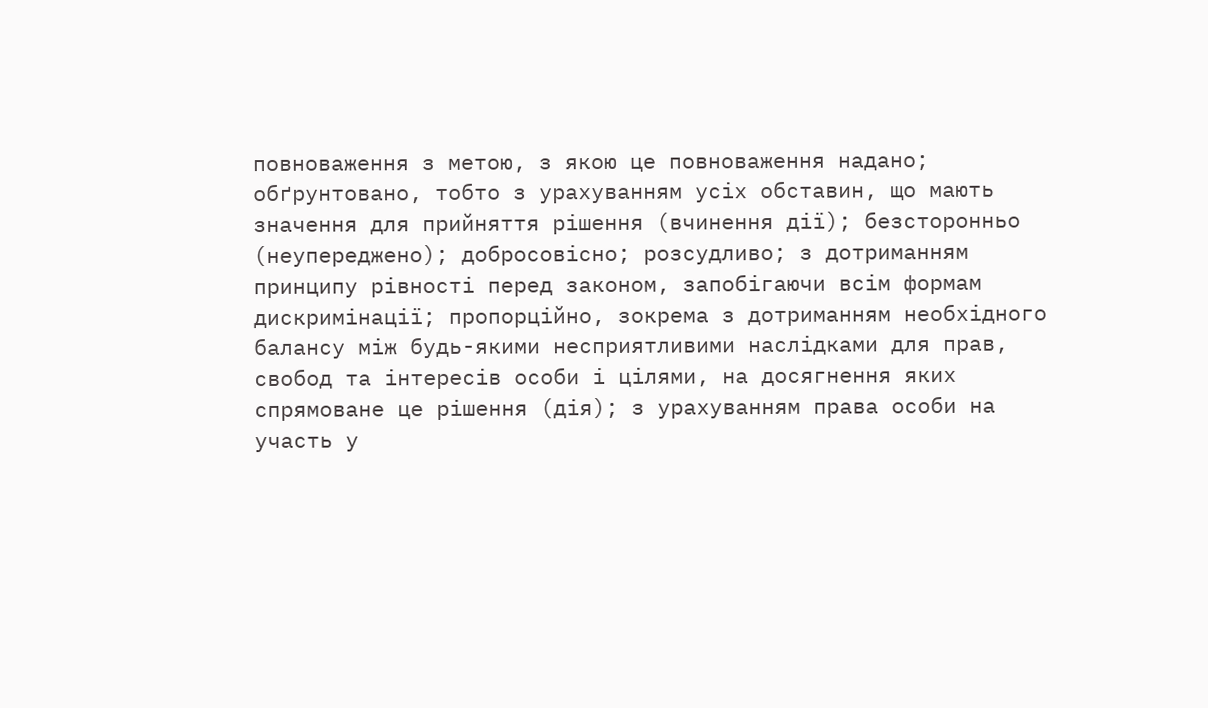повноваження з метою, з якою це повноваження надано; обґрунтовано, тобто з урахуванням усіх обставин, що мають значення для прийняття рішення (вчинення дії); безсторонньо (неупереджено); добросовісно; розсудливо; з дотриманням принципу рівності перед законом, запобігаючи всім формам дискримінації; пропорційно, зокрема з дотриманням необхідного балансу між будь-якими несприятливими наслідками для прав, свобод та інтересів особи і цілями, на досягнення яких спрямоване це рішення (дія); з урахуванням права особи на участь у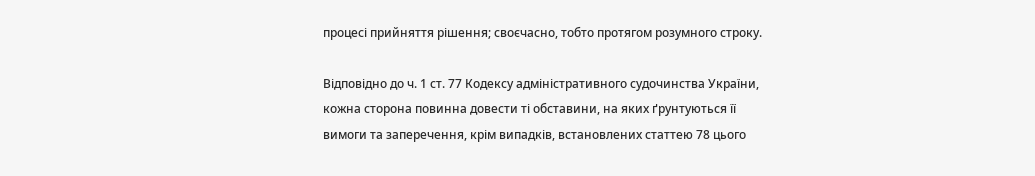процесі прийняття рішення; своєчасно, тобто протягом розумного строку.

Відповідно до ч. 1 ст. 77 Кодексу адміністративного судочинства України, кожна сторона повинна довести ті обставини, на яких ґрунтуються її вимоги та заперечення, крім випадків, встановлених статтею 78 цього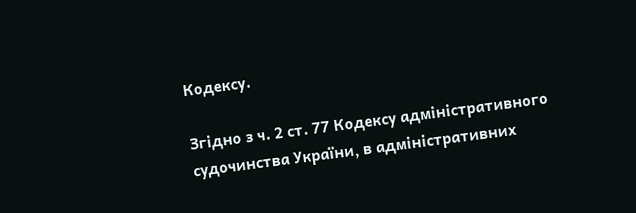Кодексу.

Згідно з ч. 2 ст. 77 Кодексу адміністративного судочинства України, в адміністративних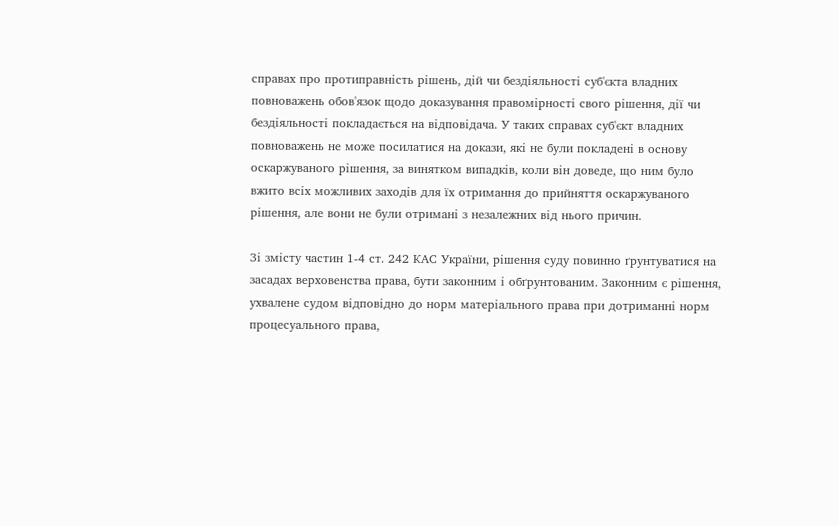справах про протиправність рішень, дій чи бездіяльності суб'єкта владних повноважень обов'язок щодо доказування правомірності свого рішення, дії чи бездіяльності покладається на відповідача. У таких справах суб'єкт владних повноважень не може посилатися на докази, які не були покладені в основу оскаржуваного рішення, за винятком випадків, коли він доведе, що ним було вжито всіх можливих заходів для їх отримання до прийняття оскаржуваного рішення, але вони не були отримані з незалежних від нього причин.

Зі змісту частин 1-4 ст. 242 КАС України, рішення суду повинно ґрунтуватися на засадах верховенства права, бути законним і обґрунтованим. Законним є рішення, ухвалене судом відповідно до норм матеріального права при дотриманні норм процесуального права,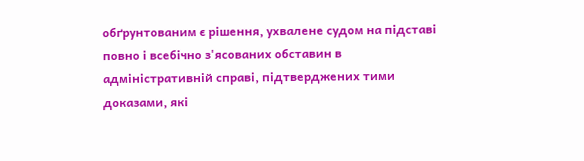обґрунтованим є рішення, ухвалене судом на підставі повно і всебічно з'ясованих обставин в адміністративній справі, підтверджених тими доказами, які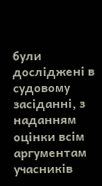були досліджені в судовому засіданні, з наданням оцінки всім аргументам учасників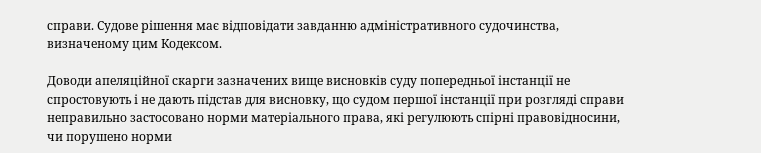справи. Судове рішення має відповідати завданню адміністративного судочинства, визначеному цим Кодексом.

Доводи апеляційної скарги зазначених вище висновків суду попередньої інстанції не спростовують і не дають підстав для висновку, що судом першої інстанції при розгляді справи неправильно застосовано норми матеріального права, які регулюють спірні правовідносини, чи порушено норми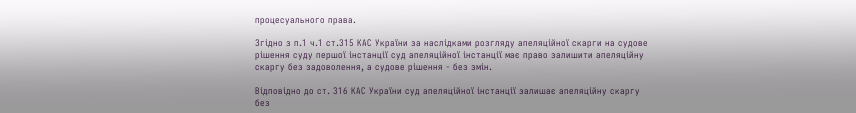процесуального права.

Згідно з п.1 ч.1 ст.315 КАС України за наслідками розгляду апеляційної скарги на судове рішення суду першої інстанції суд апеляційної інстанції має право залишити апеляційну скаргу без задоволення, а судове рішення - без змін.

Відповідно до ст. 316 КАС України суд апеляційної інстанції залишає апеляційну скаргу без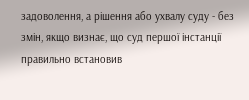задоволення, а рішення або ухвалу суду - без змін, якщо визнає, що суд першої інстанції правильно встановив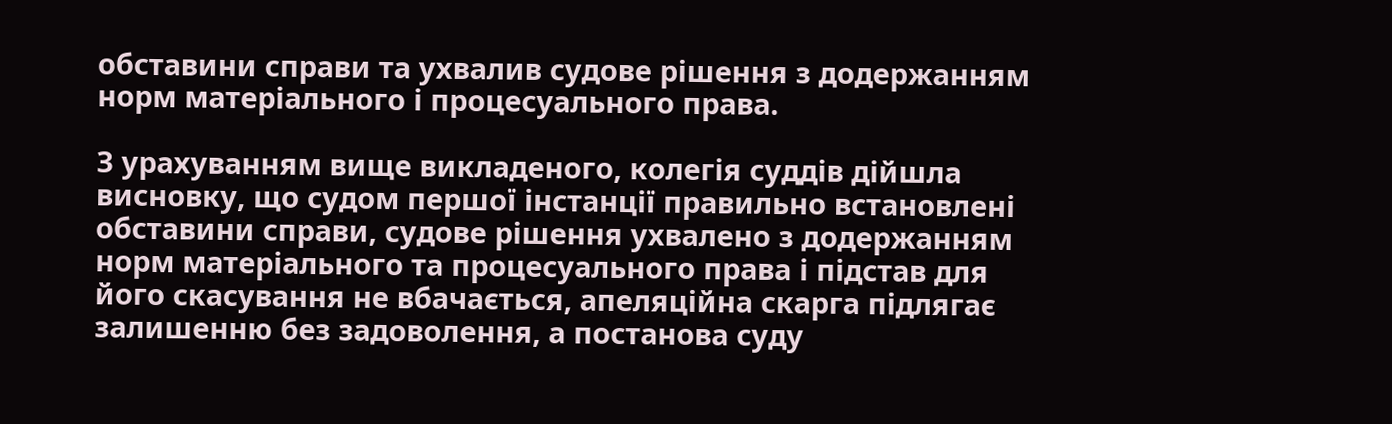обставини справи та ухвалив судове рішення з додержанням норм матеріального і процесуального права.

З урахуванням вище викладеного, колегія суддів дійшла висновку, що судом першої інстанції правильно встановлені обставини справи, судове рішення ухвалено з додержанням норм матеріального та процесуального права і підстав для його скасування не вбачається, апеляційна скарга підлягає залишенню без задоволення, а постанова суду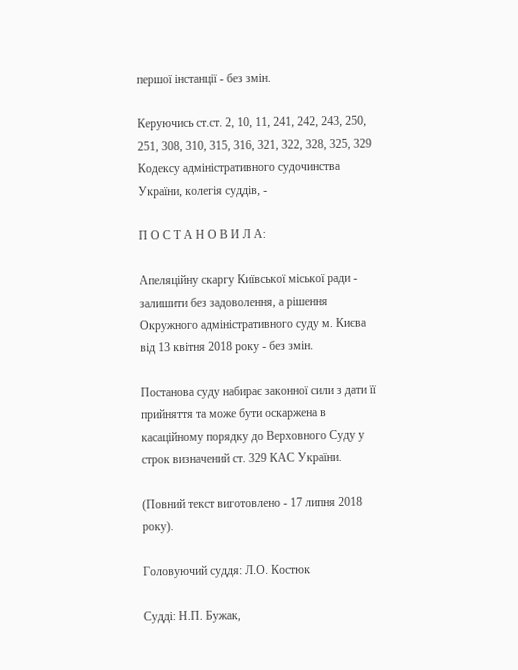першої інстанції - без змін.

Керуючись ст.ст. 2, 10, 11, 241, 242, 243, 250, 251, 308, 310, 315, 316, 321, 322, 328, 325, 329 Кодексу адміністративного судочинства України, колегія суддів, -

П О С Т А Н О В И Л А:

Апеляційну скаргу Київської міської ради - залишити без задоволення, а рішення Окружного адміністративного суду м. Києва від 13 квітня 2018 року - без змін.

Постанова суду набирає законної сили з дати її прийняття та може бути оскаржена в касаційному порядку до Верховного Суду у строк визначений ст. 329 КАС України.

(Повний текст виготовлено - 17 липня 2018 року).

Головуючий суддя: Л.О. Костюк

Судді: Н.П. Бужак,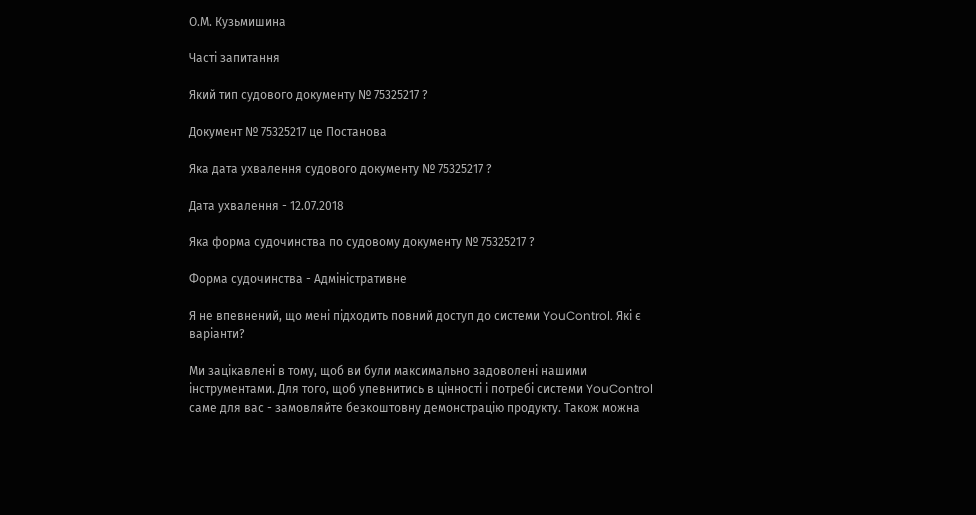О.М. Кузьмишина

Часті запитання

Який тип судового документу № 75325217 ?

Документ № 75325217 це Постанова

Яка дата ухвалення судового документу № 75325217 ?

Дата ухвалення - 12.07.2018

Яка форма судочинства по судовому документу № 75325217 ?

Форма судочинства - Адміністративне

Я не впевнений, що мені підходить повний доступ до системи YouControl. Які є варіанти?

Ми зацікавлені в тому, щоб ви були максимально задоволені нашими інструментами. Для того, щоб упевнитись в цінності і потребі системи YouControl саме для вас - замовляйте безкоштовну демонстрацію продукту. Також можна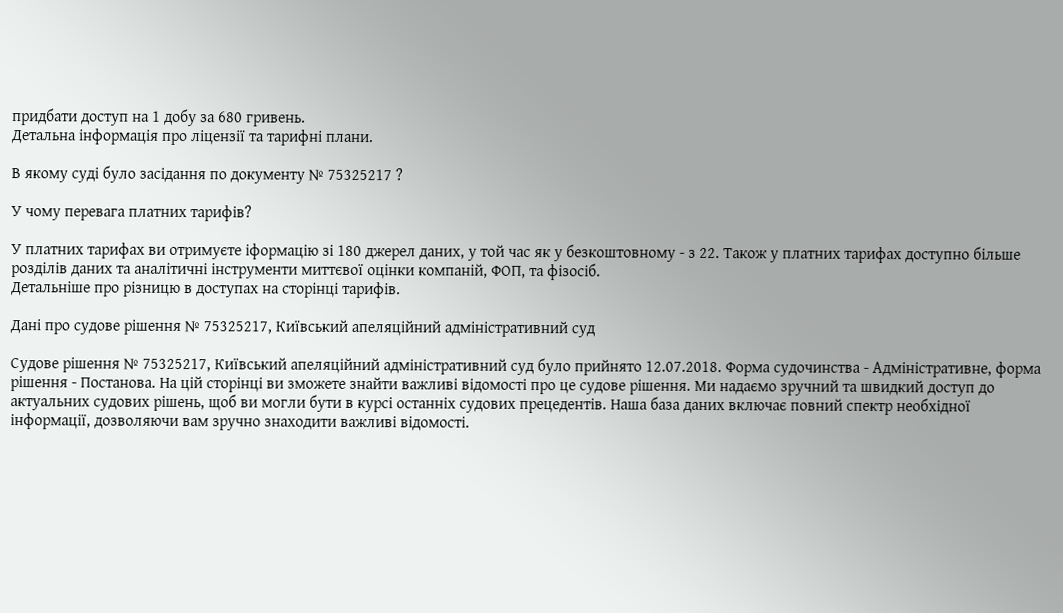придбати доступ на 1 добу за 680 гривень.
Детальна інформація про ліцензії та тарифні плани.

В якому cуді було засідання по документу № 75325217 ?

У чому перевага платних тарифів?

У платних тарифах ви отримуєте іформацію зі 180 джерел даних, у той час як у безкоштовному - з 22. Також у платних тарифах доступно більше розділів даних та аналітичні інструменти миттєвої оцінки компаній, ФОП, та фізосіб.
Детальніше про різницю в доступах на сторінці тарифів.

Дані про судове рішення № 75325217, Київський апеляційний адміністративний суд

Судове рішення № 75325217, Київський апеляційний адміністративний суд було прийнято 12.07.2018. Форма судочинства - Адміністративне, форма рішення - Постанова. На цій сторінці ви зможете знайти важливі відомості про це судове рішення. Ми надаємо зручний та швидкий доступ до актуальних судових рішень, щоб ви могли бути в курсі останніх судових прецедентів. Наша база даних включає повний спектр необхідної інформації, дозволяючи вам зручно знаходити важливі відомості.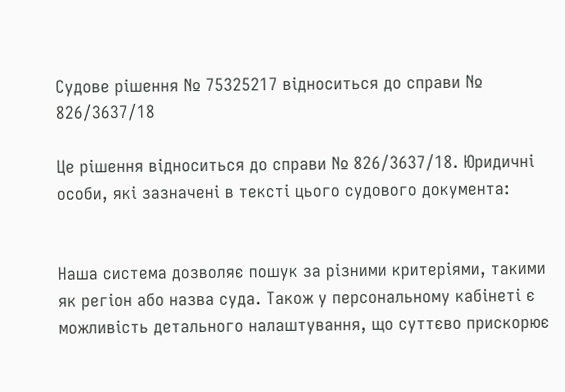Судове рішення № 75325217 відноситься до справи № 826/3637/18

Це рішення відноситься до справи № 826/3637/18. Юридичні особи, які зазначені в тексті цього судового документа:


Наша система дозволяє пошук за різними критеріями, такими як регіон або назва суда. Також у персональному кабінеті є можливість детального налаштування, що суттєво прискорює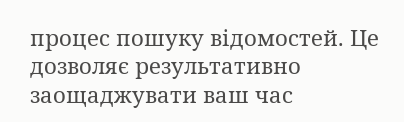процес пошуку відомостей. Це дозволяє результативно заощаджувати ваш час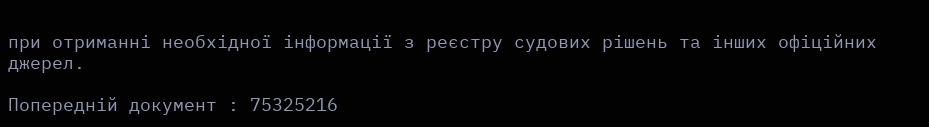при отриманні необхідної інформації з реєстру судових рішень та інших офіційних джерел.

Попередній документ : 75325216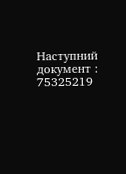Наступний документ : 75325219